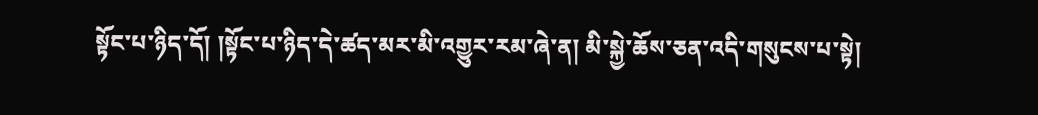སྟོང་པ་ཉིད་དོ། །སྟོང་པ་ཉིད་དེ་ཚད་མར་མི་འགྱུར་རམ་ཞེ་ན། མི་སྐྱེ་ཆོས་ཅན་འདི་གསུངས་པ་སྟེ།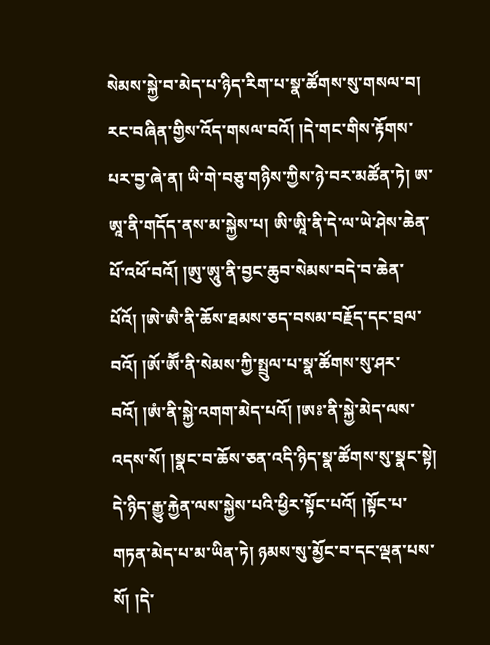སེམས་སྐྱེ་བ་མེད་པ་ཉིད་རིག་པ་སྣ་ཚོགས་སུ་གསལ་བ། རང་བཞིན་གྱིས་འོད་གསལ་བའོ། །དེ་གང་གིས་རྟོགས་པར་བྱ་ཞེ་ན། ཡི་གེ་བཅུ་གཉིས་ཀྱིས་ཉེ་བར་མཚོན་ཏེ། ཨ་ཨཱ་ནི་གདོད་ནས་མ་སྐྱེས་པ། ཨི་ཨཱི་ནི་དེ་ལ་ཡེ་ཤེས་ཆེན་པོ་འཕོ་བའོ། །ཨུ་ཨཱུ་ནི་བྱང་ཆུབ་སེམས་བདེ་བ་ཆེན་པོའོ། །ཨེ་ཨཻ་ནི་ཆོས་ཐམས་ཅད་བསམ་བརྗོད་དང་བྲལ་བའོ། །ཨོ་ཨཽ་ནི་སེམས་ཀྱི་སྤྲུལ་པ་སྣ་ཚོགས་སུ་ཤར་བའོ། །ཨཾ་ནི་སྐྱེ་འགག་མེད་པའོ། །ཨཿ་ནི་སྐྱེ་མེད་ལས་འདས་སོ། །སྣང་བ་ཆོས་ཅན་འདི་ཉིད་སྣ་ཚོགས་སུ་སྣང་སྟེ། དེ་ཉིད་རྒྱུ་རྐྱེན་ལས་སྐྱེས་པའི་ཕྱིར་སྟོང་པའོ། །སྟོང་པ་གཏན་མེད་པ་མ་ཡིན་ཏེ། ཉམས་སུ་མྱོང་བ་དང་ལྡན་པས་སོ། །དེ་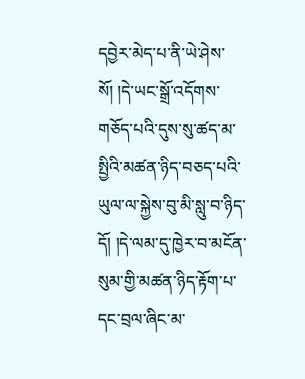དབྱེར་མེད་པ་ནི་ཡེ་ཤེས་སོ། །དེ་ཡང་སྒྲོ་འདོགས་གཅོད་པའི་དུས་སུ་ཚད་མ་སྤྱིའི་མཚན་ཉིད་བཅད་པའི་ཡུལ་ལ་སྐྱེས་བུ་མི་སླུ་བ་ཉིད་དོ། །དེ་ལམ་དུ་ཁྱེར་བ་མངོན་སུམ་གྱི་མཚན་ཉིད་རྟོག་པ་དང་བྲལ་ཞིང་མ་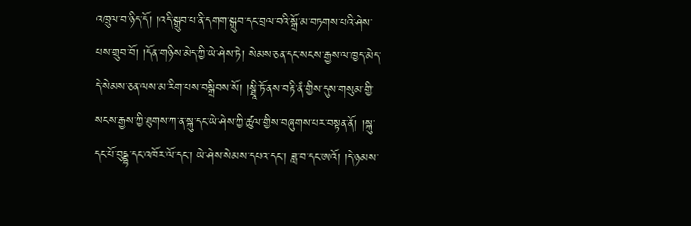འཁྲུལ་བ་ཉིད་དོ། །འདི་སྒྲུབ་པ་ནི་དགག་སྒྲུབ་དང་བྲལ་བའི་སྒྲོ་མ་བཏགས་པའི་ཤེས་པས་གྲུབ་བོ། །དོན་གཉིས་མེད་ཀྱི་ཡེ་ཤེས་ཏེ། སེམས་ཅན་དང་སངས་རྒྱས་ལ་ཁྱད་མེད་དེ་སེམས་ཅན་ལས་མ་རིག་པས་བསྒྲིབས་སོ། །སྠཱི་ཏོ་ནས་བརྟི་ནཾ་གྱིས་དུས་གསུམ་གྱི་སངས་རྒྱས་ཀྱི་ཐུགས་ཀ་ན་སྐུ་དང་ཡེ་ཤེས་ཀྱི་ཚུལ་གྱིས་བཞུགས་པར་བསྟན་ནོ། །སྐུ་དང་པོ་བུདྡྷ་དང་འཁོར་ལོ་དང་། ཡེ་ཤེས་སེམས་དཔའ་དང་། ཟླ་བ་དང་ཨའོ། །དེ་ཉམས་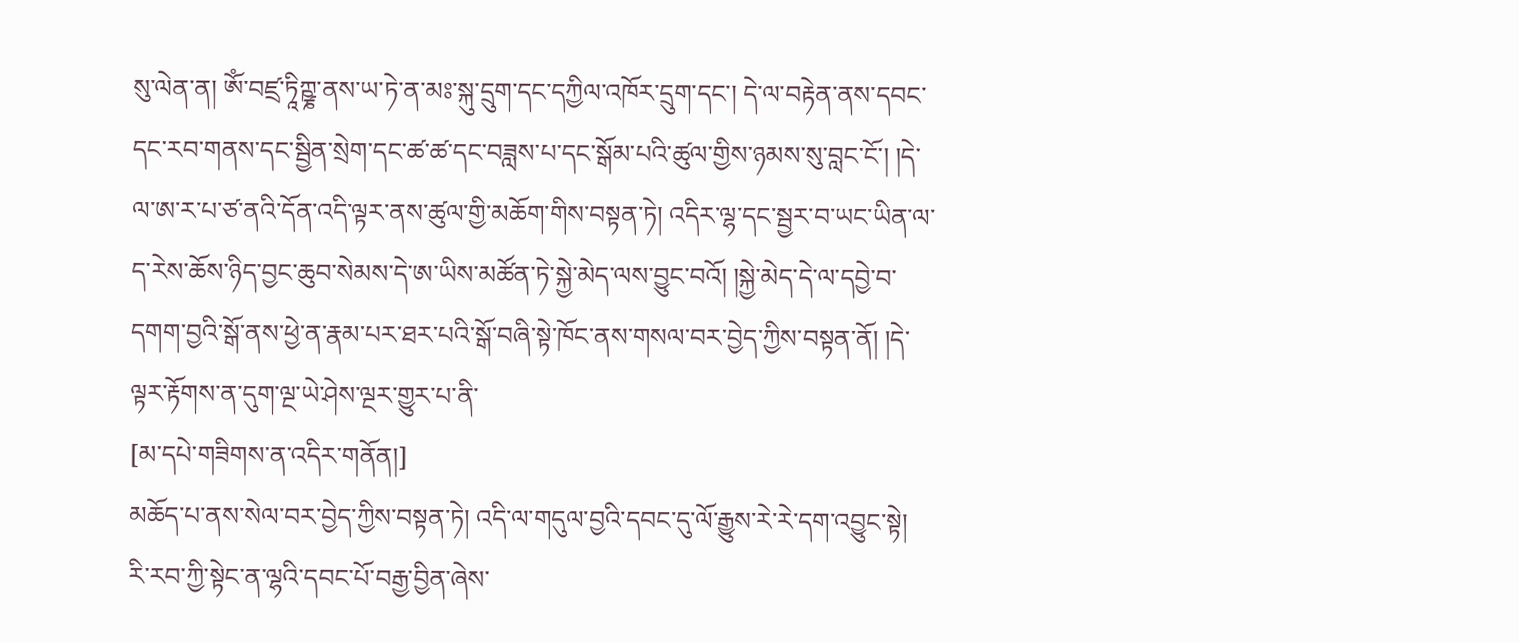སུ་ལེན་ན། ཨོཾ་བཛྲ་ཏཱིཀྵྞ་ནས་ཡ་ཏེ་ན་མཿ་སྐུ་དྲུག་དང་དཀྱིལ་འཁོར་དྲུག་དང་། དེ་ལ་བརྟེན་ནས་དབང་དང་རབ་གནས་དང་སྦྱིན་སྲེག་དང་ཚ་ཚ་དང་བཟླས་པ་དང་སྒོམ་པའི་ཚུལ་གྱིས་ཉམས་སུ་བླང་ངོ་། །དེ་ལ་ཨ་ར་པ་ཙ་ནའི་དོན་འདི་ལྟར་ནས་ཚུལ་གྱི་མཆོག་གིས་བསྟན་ཏེ། འདིར་ལྷ་དང་སྦྱར་བ་ཡང་ཡིན་ལ་ད་རེས་ཆོས་ཉིད་བྱང་ཆུབ་སེམས་དེ་ཨ་ཡིས་མཚོན་ཏེ་སྐྱེ་མེད་ལས་བྱུང་བའོ། །སྐྱེ་མེད་དེ་ལ་དབྱེ་བ་དགག་བྱའི་སྒོ་ནས་ཕྱེ་ན་རྣམ་པར་ཐར་པའི་སྒོ་བཞི་སྟེ་ཁོང་ནས་གསལ་བར་བྱེད་ཀྱིས་བསྟན་ནོ། །དེ་ལྟར་རྟོགས་ན་དུག་ལྔ་ཡེ་ཤེས་ལྔར་གྱུར་པ་ནི་
[མ་དཔེ་གཟིགས་ན་འདིར་གནོན།]
མཆོད་པ་ནས་སེལ་བར་བྱེད་ཀྱིས་བསྟན་ཏེ། འདི་ལ་གདུལ་བྱའི་དབང་དུ་ལོ་རྒྱུས་རེ་རེ་དག་འབྱུང་སྟེ། རི་རབ་ཀྱི་སྟེང་ན་ལྷའི་དབང་པོ་བརྒྱ་བྱིན་ཞེས་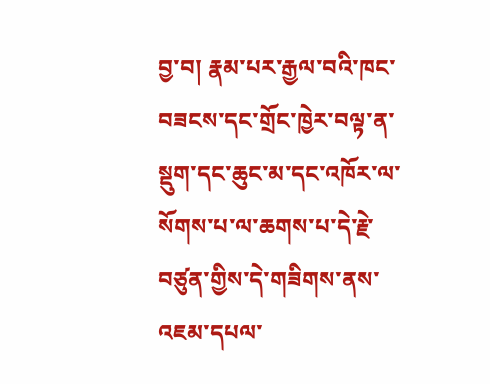བྱ་བ། རྣམ་པར་རྒྱལ་བའི་ཁང་བཟངས་དང་གྲོང་ཁྱེར་བལྟ་ན་སྡུག་དང་ཆུང་མ་དང་འཁོར་ལ་སོགས་པ་ལ་ཆགས་པ་དེ་རྗེ་བཙུན་གྱིས་དེ་གཟིགས་ནས་འཇམ་དཔལ་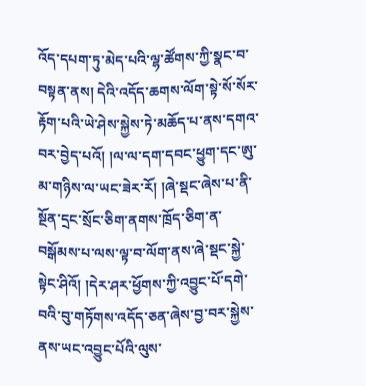འོད་དཔག་ཏུ་མེད་པའི་ལྷ་ཚོགས་ཀྱི་སྣང་བ་བསྟན་ནས། དེའི་འདོད་ཆགས་ལོག་སྟེ་སོ་སོར་རྟོག་པའི་ཡེ་ཤེས་སྐྱེས་ཏེ་མཆོད་པ་ནས་དགའ་བར་བྱེད་པའོ། །ལ་ལ་དག་དབང་ཕྱུག་དང་ཨུ་མ་གཉིས་ལ་ཡང་ཟེར་རོ། །ཞེ་སྡང་ཞེས་པ་ནི་སྔོན་དྲང་སྲོང་ཅིག་ནགས་ཁྲོད་ཅིག་ན་བསྒོམས་པ་ལས་ལྟ་བ་ལོག་ནས་ཞེ་སྡང་སྐྱེ་སྟེང་ཤིའོ། །དེར་ཤར་ཕྱོགས་ཀྱི་འབྱུང་པོ་དགེ་བའི་བུ་གཏོགས་འདོད་ཅན་ཞེས་བྱ་བར་སྐྱེས་ནས་ཡང་འབྱུང་པོའི་ལུས་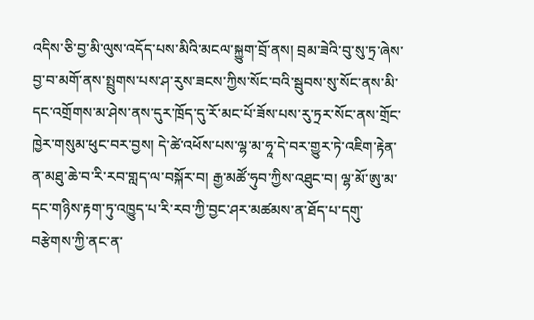འདིས་ཅི་བྱ་མི་ལུས་འདོད་པས་མིའི་མངལ་སྐྱུག་བྲོ་ནས། བྲམ་ཟེའི་བུ་སུ་ཏྲ་ཞེས་བྱ་བ་མགོ་ནས་སྤྲུགས་པས་ཤ་རུས་ཟངས་ཀྱིས་སོང་བའི་སྦུབས་སུ་སོང་ནས་མི་དང་འགྲོགས་མ་ཤེས་ནས་དུར་ཁྲོད་དུ་རོ་མང་པོ་ཟོས་པས་རུ་ཏྲར་སོང་ནས་གྲོང་ཁྱེར་གསུམ་ཕུང་བར་བྱས། དེ་ཚེ་འཕོས་པས་ལྷ་མ་ཧཱ་དེ་བར་གྱུར་ཏེ་འཇིག་རྟེན་ན་མཐུ་ཆེ་བ་རི་རབ་གླད་ལ་བསྐོར་བ། རྒྱ་མཚོ་ཧུབ་ཀྱིས་འཐུང་བ། ལྷ་མོ་ཨུ་མ་དང་གཉིས་རྟག་ཏུ་འཁྱུད་པ་རི་རབ་ཀྱི་བྱང་ཤར་མཚམས་ན་ཐོད་པ་དགུ་བརྩེགས་ཀྱི་ནང་ན་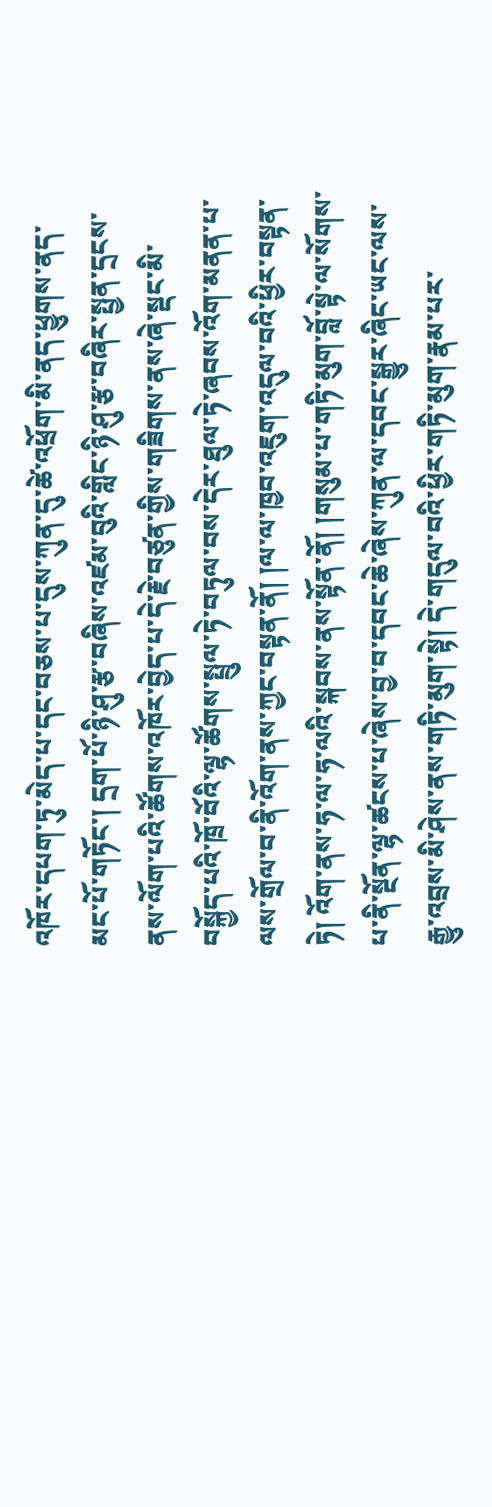འཁོར་དཔག་ཏུ་མེད་པ་དང་བཅས་པ་དུས་ཀུན་དུ་ཚེ་འཕྲོག་མི་ནད་ཕྱུགས་ནད་མང་པོ་གཏོང་། དྲག་པོ་ཉི་ཤུ་རྩ་བཞིས་འཛམ་བུའི་གླིང་ཉི་ཤུ་རྩ་བཞིར་སྤྱན་དྲངས་ནས་ལོག་པའི་ཚོགས་འཁོར་བྱེད་པ་དེ་རྗེ་བཙུན་གྱིས་གཟིགས་ནས་ཞེ་སྡང་མི་བསྐྱོད་པའི་ཁྲོ་བོའི་ལྷ་ཚོགས་སྤྲུལ་ཏེ་བཏུལ་བས་དེར་ཐུལ་ཏེ་ཞབས་འོག་མནན་པ་ལས་གྲོལ་བ་ནི་འོག་ནས་ཀྱང་བསྟན་ནོ། །ལ་ལ་ཁྱབ་འཇུག་འདུལ་བའི་ཕྱིར་བསྟན་ཏེ། འོག་ནས་ཧ་ལ་ཧ་ལའི་སྐབས་ནས་སྟོན་ནོ། །གསུམ་པ་གཏི་མུག་བློ་སྟེ་ལ་སོགས་པ་ནི་སྔོན་ལྷ་ཚངས་པ་ཞེས་བྱ་བ་དབང་ཆེ་ཞེས་ཀུན་ལ་དབང་སྒྱུར་ཞིང་ཡང་ལས་རྒྱུ་འབྲས་མི་ཤེས་ནས་གཏི་མུག་སྟེ། དེ་གདུལ་བའི་ཕྱིར་གཏི་མུག་རྣམ་པར་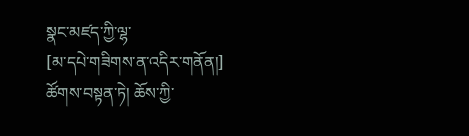སྣང་མཛད་ཀྱི་ལྷ་
[མ་དཔེ་གཟིགས་ན་འདིར་གནོན།]
ཚོགས་བསྟན་ཏེ། ཆོས་ཀྱི་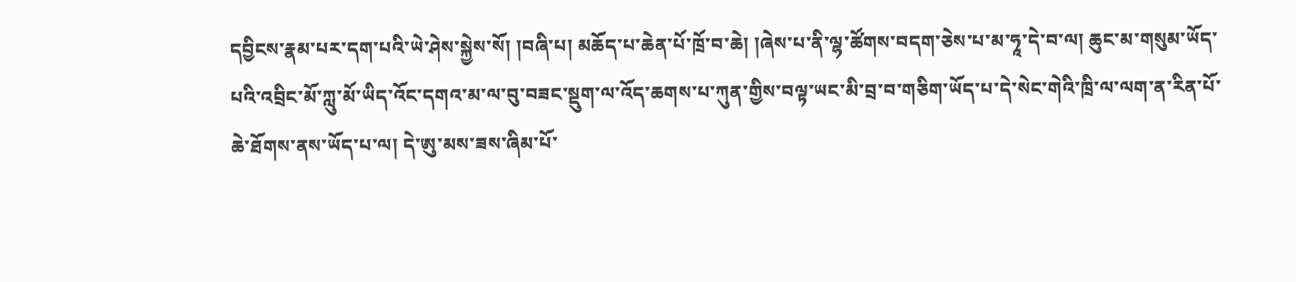དབྱིངས་རྣམ་པར་དག་པའི་ཡེ་ཤེས་སྐྱེས་སོ། །བཞི་པ། མཆོད་པ་ཆེན་པོ་ཁྲོ་བ་ཆེ། །ཞེས་པ་ནི་ལྷ་ཚོགས་བདག་ཅེས་པ་མ་ཧཱ་དེ་བ་ལ། ཆུང་མ་གསུམ་ཡོད་པའི་འབྲིང་མོ་ཀླུ་མོ་ཡིད་འོང་དགའ་མ་ལ་བུ་བཟང་སྡུག་ལ་འོད་ཆགས་པ་ཀུན་གྱིས་བལྟ་ཡང་མི་བྲ་བ་གཅིག་ཡོད་པ་དེ་སེང་གེའི་ཁྲི་ལ་ལག་ན་རིན་པོ་ཆེ་ཐོགས་ནས་ཡོད་པ་ལ། དེ་ཨུ་མས་ཟས་ཞིམ་པོ་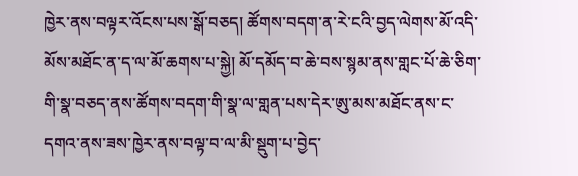ཁྱེར་ནས་བལྟར་འོངས་པས་སྒོ་བཅད། ཚོགས་བདག་ན་རེ་ངའི་བྱད་ལེགས་མོ་འདི་མོས་མཐོང་ན་ད་ལ་མོ་ཆགས་པ་སྐྱེ། མོ་དམོད་བ་ཆེ་བས་སྙམ་ནས་གླང་པོ་ཆེ་ཅིག་གི་སྣ་བཅད་ནས་ཚོགས་བདག་གི་སྣ་ལ་གླན་པས་དེར་ཨུ་མས་མཐོང་ནས་ང་དགའ་ནས་ཟས་ཁྱེར་ནས་བལྟ་བ་ལ་མི་སྡུག་པ་བྱེད་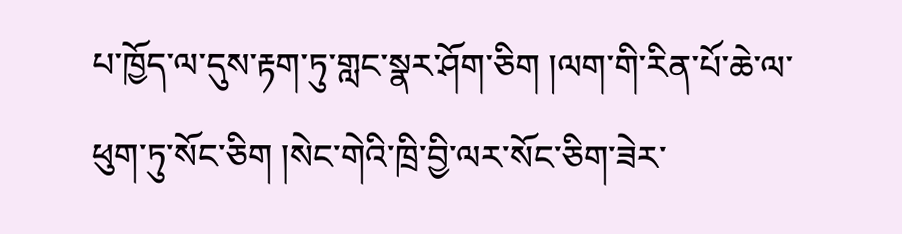པ་ཁྱོད་ལ་དུས་རྟག་ཏུ་གླང་སྣར་ཤོག་ཅིག །ལག་གི་རིན་པོ་ཆེ་ལ་ཕུག་ཏུ་སོང་ཅིག །སེང་གེའི་ཁྲི་བྱི་ལར་སོང་ཅིག་ཟེར་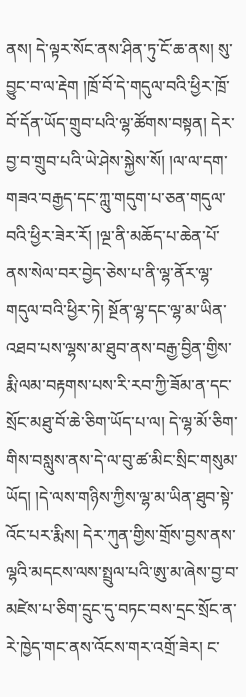ནས། དེ་ལྟར་སོང་ནས་ཤིན་ཏུ་ངོ་ཆ་ནས། སུ་བྱུང་བ་ལ་རྡེག །ཁྲོ་བོ་དེ་གདུལ་བའི་ཕྱིར་ཁྲོ་བོ་དོན་ཡོད་གྲུབ་པའི་ལྷ་ཚོགས་བསྟན། དེར་བྱ་བ་གྲུབ་པའི་ཡེ་ཤེས་སྐྱེས་སོ། །ལ་ལ་དག་གཟའ་བརྒྱད་དང་ཀླུ་གདུག་པ་ཅན་གདུལ་བའི་ཕྱིར་ཟེར་རོ། །ལྔ་ནི་མཆོད་པ་ཆེན་པོ་ནས་སེལ་བར་བྱེད་ཅེས་པ་ནི་ལྷ་ནོར་ལྷ་གདུལ་བའི་ཕྱིར་ཏེ། སྔོན་ལྷ་དང་ལྷ་མ་ཡིན་འཐབ་པས་ལྷས་མ་ཐུབ་ནས་བརྒྱ་བྱིན་གྱིས་རྨི་ལམ་བརྟགས་པས་རི་རབ་ཀྱི་ཟོམ་ན་དང་སྲོང་མཐུ་བོ་ཆེ་ཅིག་ཡོད་པ་ལ། དེ་ལྷ་མོ་ཅིག་གིས་བསླུས་ནས་དེ་ལ་བུ་ཚ་མིང་སྲིང་གསུམ་ཡོད། །དེ་ལས་གཉིས་ཀྱིས་ལྷ་མ་ཡིན་ཐུབ་སྟེ་འོང་པར་རྨིས། དེར་ཀུན་གྱིས་གྲོས་བྱས་ནས་ལྷའི་མདངས་ལས་སྤྲུལ་པའི་ཨུ་མ་ཞེས་བྱ་བ་མཛེས་པ་ཅིག་དྲུང་དུ་བཏང་བས་དྲང་སྲོང་ན་རེ་ཁྱེད་གང་ནས་འོངས་གར་འགྲོ་ཟེར། ང་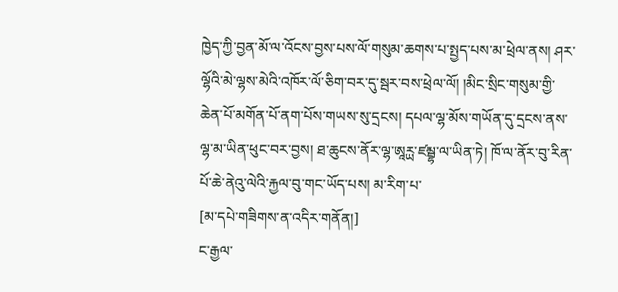ཁྱེད་ཀྱི་བྱན་མོ་ལ་འོངས་བྱས་པས་ལོ་གསུམ་ཆགས་པ་སྤྱད་པས་མ་ཕྲེལ་ནས། ཤར་ལྷོའི་མེ་ལྷས་མེའི་འཁོར་ལོ་ཅིག་བར་དུ་སྦར་བས་ཕྲེལ་ལོ། །མིང་སྲིང་གསུམ་གྱི་ཆེན་པོ་མགོན་པོ་ནག་པོས་གཡས་སུ་དྲངས། དཔལ་ལྷ་མོས་གཡོན་དུ་དྲངས་ནས་ལྷ་མ་ཡིན་ཕུང་བར་བྱས། ཐ་ཆུངས་ནོར་ལྷ་ཨཱཪྻ་ཛམྦྷ་ལ་ཡིན་ཏེ། ཁོ་ལ་ནོར་བུ་རིན་པོ་ཆེ་ནེའུ་ལེའི་རྐྱལ་བུ་གང་ཡོད་པས། མ་རིག་པ་
[མ་དཔེ་གཟིགས་ན་འདིར་གནོན།]
ང་རྒྱལ་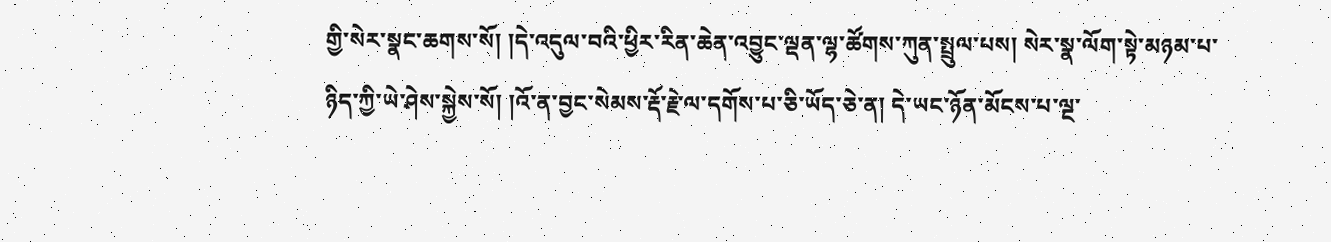གྱི་སེར་སྣང་ཆགས་སོ། །དེ་འདུལ་བའི་ཕྱིར་རིན་ཆེན་འབྱུང་ལྡན་ལྷ་ཚོགས་ཀུན་སྤྲུལ་པས། སེར་སྣ་ལོག་སྟེ་མཉམ་པ་ཉིད་ཀྱི་ཡེ་ཤེས་སྐྱེས་སོ། །འོ་ན་བྱང་སེམས་རྡོ་རྗེ་ལ་དགོས་པ་ཅི་ཡོད་ཅེ་ན། དེ་ཡང་ཉོན་མོངས་པ་ལྔ་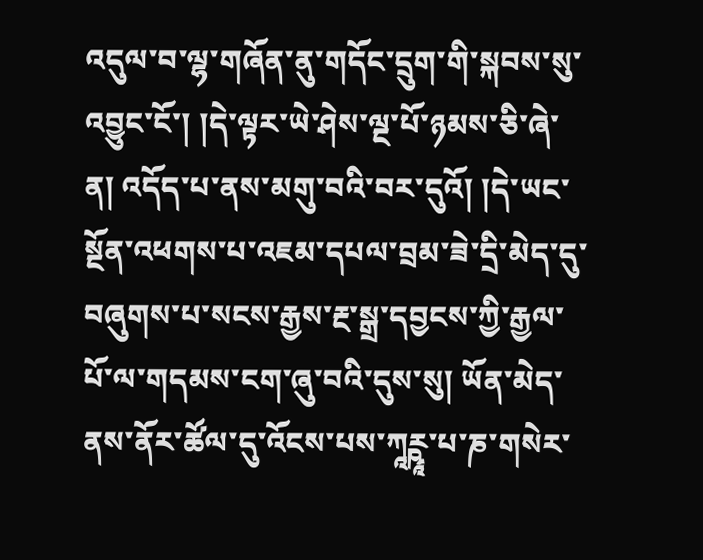འདུལ་བ་ལྷ་གཞོན་ནུ་གདོང་དྲུག་གི་སྐབས་སུ་འབྱུང་ངོ་། །དེ་ལྟར་ཡེ་ཤེས་ལྔ་པོ་ཉམས་ཅི་ཞེ་ན། འདོད་པ་ནས་མགུ་བའི་བར་དུའོ། །དེ་ཡང་སྔོན་འཕགས་པ་འཇམ་དཔལ་བྲམ་ཟེ་དྲི་མེད་དུ་བཞུགས་པ་སངས་རྒྱས་རྔ་སྒྲ་དབྱངས་ཀྱི་རྒྱལ་པོ་ལ་གདམས་ངག་ཞུ་བའི་དུས་སུ། ཡོན་མེད་ནས་ནོར་ཚོལ་དུ་འོངས་པས་ཀཱཪྵཱ་པ་ཎ་གསེར་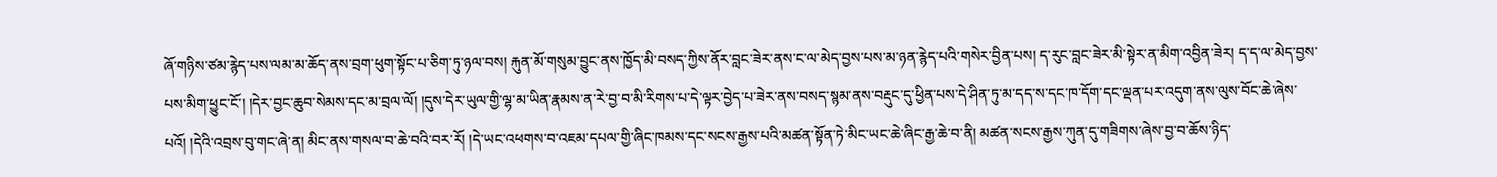ཞོ་གཉིས་ཙམ་རྙེད་པས་ལམ་མ་ཆོད་ནས་བྲག་ཕུག་སྟོང་པ་ཅིག་ཏུ་ཉལ་བས། རྐུན་མོ་གསུམ་བྱུང་ནས་ཁྱོད་མི་བསད་ཀྱིས་ནོར་བླང་ཟེར་ནས་ང་ལ་མེད་བྱས་པས་མ་ཉན་རྙེད་པའི་གསེར་བྱིན་པས། ད་རུང་བླང་ཟེར་མི་སྟེར་ན་མིག་འབྱིན་ཟེར། ད་ད་ལ་མེད་བྱས་པས་མིག་ཕྱུང་ངོ་། །དེར་བྱང་ཆུབ་སེམས་དང་མ་བྲལ་ལོ། །དུས་དེར་ཡུལ་གྱི་ལྷ་མ་ཡིན་རྣམས་ན་རེ་བྱ་བ་མི་རིགས་པ་དེ་ལྟར་བྱེད་པ་ཟེར་ནས་བསད་སྙམ་ནས་བརྡུང་དུ་ཕྱིན་པས་དེ་ཤིན་ཏུ་མ་དད་ས་དང་ཁ་དོག་དང་ལྡན་པར་འདུག་ནས་ལུས་བོང་ཆེ་ཞེས་པའོ། །དེའི་འབྲས་བུ་གང་ཞེ་ན། མིང་ནས་གསལ་བ་ཆེ་བའི་བར་རོ། །དེ་ཡང་འཕགས་བ་འཇམ་དཔལ་གྱི་ཞིང་ཁམས་དང་སངས་རྒྱས་པའི་མཚན་སྟོན་ཏེ་མིང་ཡང་ཆེ་ཞིང་རྒྱ་ཆེ་བ་ནི། མཚན་སངས་རྒྱས་ཀུན་དུ་གཟིགས་ཞེས་བྱ་བ་ཆོས་ཉིད་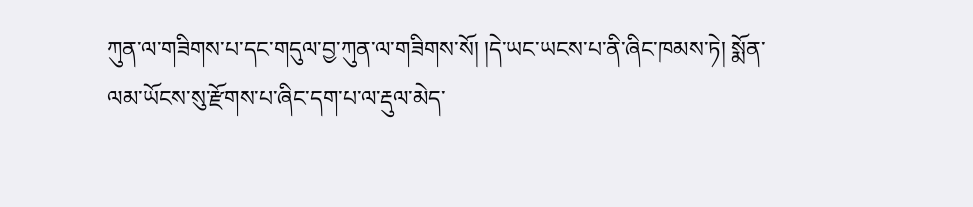ཀུན་ལ་གཟིགས་པ་དང་གདུལ་བྱ་ཀུན་ལ་གཟིགས་སོ། །དེ་ཡང་ཡངས་པ་ནི་ཞིང་ཁམས་ཏེ། སྨོན་ལམ་ཡོངས་སུ་རྫོགས་པ་ཞིང་དག་པ་ལ་རྡུལ་མེད་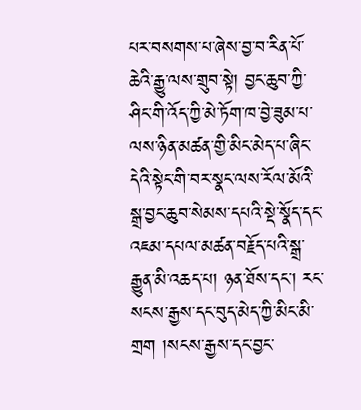པར་བསགས་པ་ཞེས་བྱ་བ་རིན་པོ་ཆེའི་རྒྱུ་ལས་གྲུབ་སྟེ། བྱང་ཆུབ་ཀྱི་ཤིང་གི་འོད་ཀྱི་མེ་ཏོག་ཁ་བྱེ་ཟུམ་པ་ལས་ཉིན་མཚན་གྱི་མིང་མེད་པ་ཞིང་དེའི་སྟེང་གི་བར་སྣང་ལས་རོལ་མོའི་སྒྲ་བྱང་ཆུབ་སེམས་དཔའི་སྡེ་སྣོད་དང་འཇམ་དཔལ་མཚན་བརྗོད་པའི་སྒྲ་རྒྱུན་མི་འཆད་པ། ཉན་ཐོས་དང་། རང་སངས་རྒྱས་དང་བུད་མེད་ཀྱི་མིང་མི་གྲག །སངས་རྒྱས་དང་བྱང་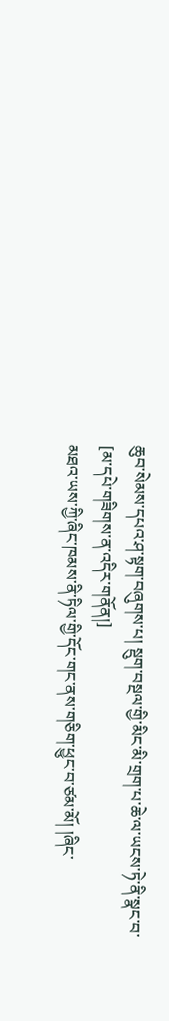ཆུབ་སེམས་དཔའ་ཤ་སྟག་བཞུགས་པ། སྡུག་བསྔལ་གྱི་མིང་མི་གྲག་པ་ཆེ་ལ་ཡངས་ཏེ་ནི་སྣང་བ་
[མ་དཔེ་གཟིགས་ན་འདིར་གནོན།]
མཐའ་ཡས་ཀྱི་ཞིང་ཁམས་ནི་ཏིལ་གྱི་དོང་གང་ནས་གཅིག་ཕྱུང་བ་ཙམ་མོ། །ཞིང་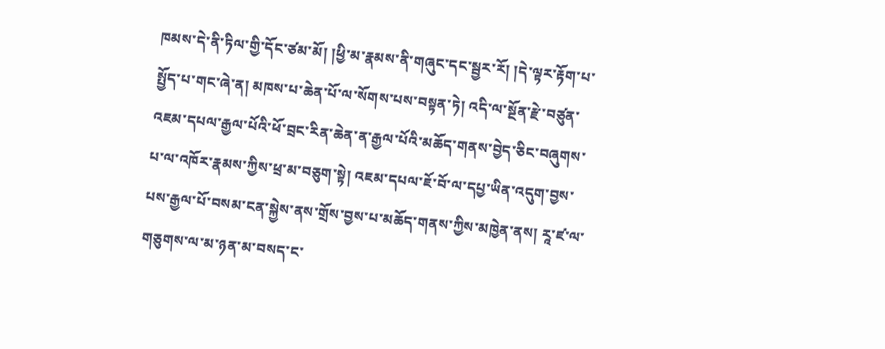ཁམས་དེ་ནི་ཏིལ་གྱི་དོང་ཙམ་མོ། །ཕྱི་མ་རྣམས་ནི་གཞུང་དང་སྦྱར་རོ། །དེ་ལྟར་རྟོག་པ་སྤྱོད་པ་གང་ཞེ་ན། མཁས་པ་ཆེན་པོ་ལ་སོགས་པས་བསྟན་ཏེ། འདི་ལ་སྔོན་རྫེ་བཙུན་འཇམ་དཔལ་རྒྱལ་པོའི་ཕོ་བྲང་རིན་ཆེན་ན་རྒྱལ་པོའི་མཆོད་གནས་བྱེད་ཅིང་བཞུགས་པ་ལ་འཁོར་རྣམས་ཀྱིས་ཕྲ་མ་བཅུག་སྟེ། འཇམ་དཔལ་ཇོ་བོ་ལ་དཔྱ་ཡིན་འདུག་བྱས་པས་རྒྱལ་པོ་བསམ་ངན་སྐྱེས་ནས་གྲོས་བྱས་པ་མཆོད་གནས་ཀྱིས་མཁྱེན་ནས། རཱ་ཛ་ལ་གཅུགས་ལ་མ་ཉན་མ་བསད་ང་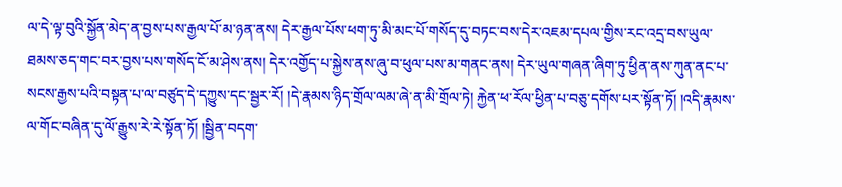ལ་དེ་ལྟ་བུའི་སྐྱོན་མེད་ན་བྱས་པས་རྒྱལ་པོ་མ་ཉན་ནས། དེར་རྒྱལ་པོས་ཕག་ཏུ་མི་མང་པོ་གསོད་དུ་བཏང་བས་དེར་འཇམ་དཔལ་གྱིས་རང་འདྲ་བས་ཡུལ་ཐམས་ཅད་གང་བར་བྱས་པས་གསོད་ངོ་མ་ཤེས་ནས། དེར་འགྱོད་པ་སྐྱེས་ནས་ཞུ་བ་ཕུལ་པས་མ་གནང་ནས། དེར་ཡུལ་གཞན་ཞིག་ཏུ་ཕྱིན་ནས་ཀུན་ནང་པ་སངས་རྒྱས་པའི་བསྟན་པ་ལ་བཙུད་དེ་དཀྱུས་དང་སྦྱར་རོ། །དེ་རྣམས་ཉིད་གྲོལ་ལམ་ཞེ་ན་མི་གྲོལ་ཏེ། རྐྱེན་ཕ་རོལ་ཕྱིན་པ་བཅུ་དགོས་པར་སྟོན་ཏོ། །འདི་རྣམས་ལ་གོང་བཞིན་དུ་ལོ་རྒྱུས་རེ་རེ་སྟོན་ཏོ། །སྦྱིན་བདག་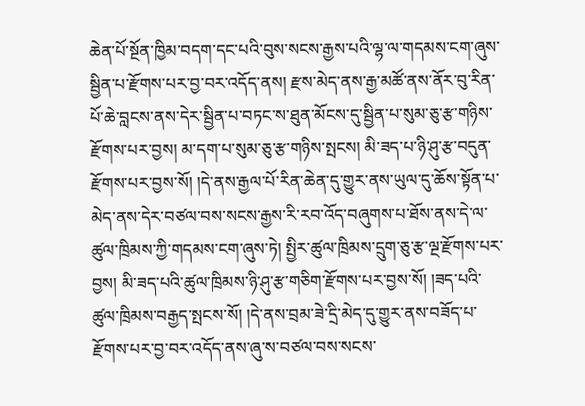ཆེན་པོ་སྔོན་ཁྱིམ་བདག་དང་པའི་བུས་སངས་རྒྱས་པའི་ལྷ་ལ་གདམས་ངག་ཞུས་སྦྱིན་པ་རྫོགས་པར་བྱ་བར་འདོད་ནས། རྫས་མེད་ནས་རྒྱ་མཚོ་ནས་ནོར་བུ་རིན་པོ་ཆེ་བླངས་ནས་དེར་སྦྱིན་པ་བཏང་ས་ཐུན་མོངས་དུ་སྦྱིན་པ་སུམ་ཅུ་རྩ་གཉིས་རྫོགས་པར་བྱས། མ་དག་པ་སུམ་ཅུ་རྩ་གཉིས་སྤངས། མི་ཟད་པ་ཉི་ཤུ་རྩ་བདུན་རྫོགས་པར་བྱས་སོ། །དེ་ནས་རྒྱལ་པོ་རིན་ཆེན་དུ་གྱུར་ནས་ཡུལ་དུ་ཆོས་སྟོན་པ་མེད་ནས་དེར་བཙལ་བས་སངས་རྒྱས་རི་རབ་འོད་བཞུགས་པ་ཐོས་ནས་དེ་ལ་ཚུལ་ཁྲིམས་ཀྱི་གདམས་ངག་ཞུས་ཏེ། སྤྱིར་ཚུལ་ཁྲིམས་དྲུག་ཅུ་རྩ་ལྔ་རྫོགས་པར་བྱས། མི་ཟད་པའི་ཚུལ་ཁྲིམས་ཉི་ཤུ་རྩ་གཅིག་རྫོགས་པར་བྱས་སོ། །ཟད་པའི་ཚུལ་ཁྲིམས་བརྒྱད་སྤངས་སོ། །དེ་ནས་བྲམ་ཟེ་དྲི་མེད་དུ་གྱུར་ནས་བཟོད་པ་རྫོགས་པར་བྱ་བར་འདོད་ནས་ཞུ་ས་བཙལ་བས་སངས་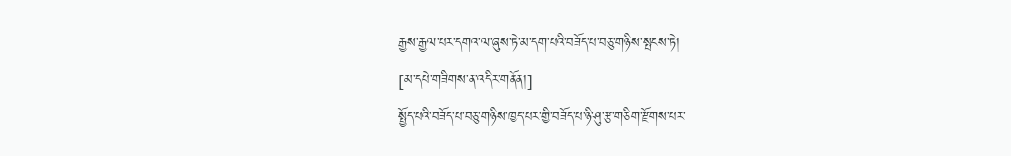རྒྱས་རྒྱལ་པར་དགའ་ལ་ཞུས་ཏེ་མ་དག་པའི་བཟོད་པ་བཅུ་གཉིས་སྤངས་ཏེ།
[མ་དཔེ་གཟིགས་ན་འདིར་གནོན།]
སྤྱོད་པའི་བཟོད་པ་བཅུ་གཉིས་ཁྱད་པར་གྱི་བཟོད་པ་ཉི་ཤུ་རྩ་གཅིག་རྫོགས་པར་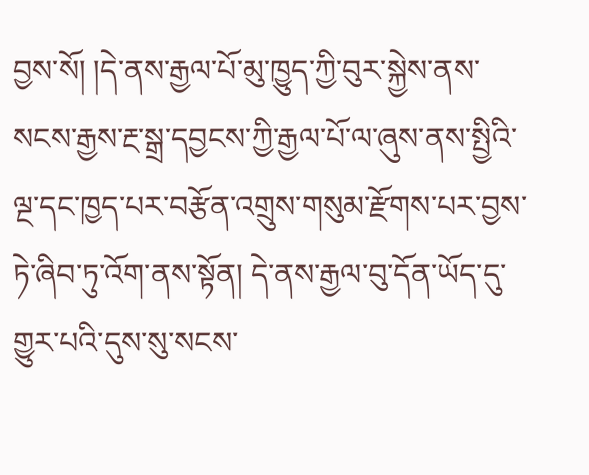བྱས་སོ། །དེ་ནས་རྒྱལ་པོ་མུ་ཁྱུད་ཀྱི་བུར་སྐྱེས་ནས་སངས་རྒྱས་རྔ་སྒྲ་དབྱངས་ཀྱི་རྒྱལ་པོ་ལ་ཞུས་ནས་སྤྱིའི་ལྔ་དང་ཁྱད་པར་བརྩོན་འགྲུས་གསུམ་རྫོགས་པར་བྱས་ཏེ་ཞིབ་ཏུ་འོག་ནས་སྟོན། དེ་ནས་རྒྱལ་བུ་དོན་ཡོད་དུ་གྱུར་པའི་དུས་སུ་སངས་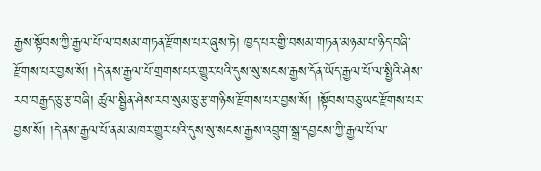རྒྱས་སྟོབས་ཀྱི་རྒྱལ་པོ་ལ་བསམ་གཏན་རྫོགས་པར་ཞུས་ཏེ། ཁྱད་པར་གྱི་བསམ་གཏན་མཉམ་པ་ཉིད་བཞི་རྫོགས་པར་བྱས་སོ། །དེ་ནས་རྒྱལ་པོ་གྲགས་པར་གྱུར་པའི་དུས་སུ་སངས་རྒྱས་དོན་ཡོད་རྒྱལ་པོ་ལ་སྤྱིའི་ཤེས་རབ་བརྒྱད་ཅུ་རྩ་བཞི། ཚུལ་སྦྱིན་ཤེས་རབ་སུམ་ཅུ་རྩ་གཉིས་རྫོགས་པར་བྱས་སོ། །སྟོབས་བཅུ་ཡང་རྫོགས་པར་བྱས་སོ། །དེ་ནས་རྒྱལ་པོ་ནམ་མཁར་གྱུར་པའི་དུས་སུ་སངས་རྒྱས་འབྲུག་སྒྲ་དབྱངས་ཀྱི་རྒྱལ་པོ་ལ་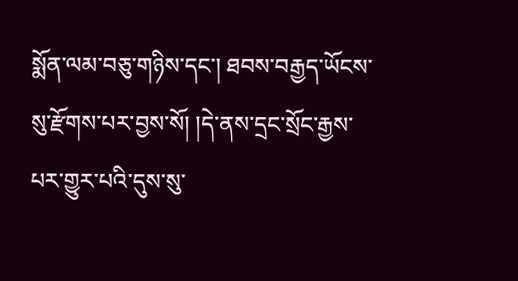སྨོན་ལམ་བཅུ་གཉིས་དང་། ཐབས་བརྒྱད་ཡོངས་སུ་རྫོགས་པར་བྱས་སོ། །དེ་ནས་དྲང་སྲོང་རྒྱས་པར་གྱུར་པའི་དུས་སུ་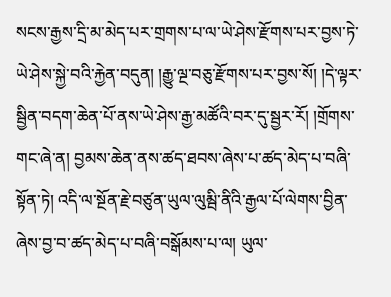སངས་རྒྱས་དྲི་མ་མེད་པར་གྲགས་པ་ལ་ཡེ་ཤེས་རྫོགས་པར་བྱས་ཏེ་ཡེ་ཤེས་སྐྱེ་བའི་རྐྱེན་བདུན། །རྒྱུ་ལྔ་བཅུ་རྫོགས་པར་བྱས་སོ། །དེ་ལྟར་སྦྱིན་བདག་ཆེན་པོ་ནས་ཡེ་ཤེས་རྒྱ་མཚོའི་བར་དུ་སྦྱར་རོ། །གྲོགས་གང་ཞེ་ན། བྱམས་ཆེན་ནས་ཚད་ཐབས་ཞེས་པ་ཚད་མེད་པ་བཞི་སྟོན་ཏེ། འདི་ལ་སྔོན་རྗེ་བཙུན་ཡུལ་ལུམྦི་ནིའི་རྒྱལ་པོ་ལེགས་བྱིན་ཞེས་བྱ་བ་ཚད་མེད་པ་བཞི་བསྒོམས་པ་ལ། ཡུལ་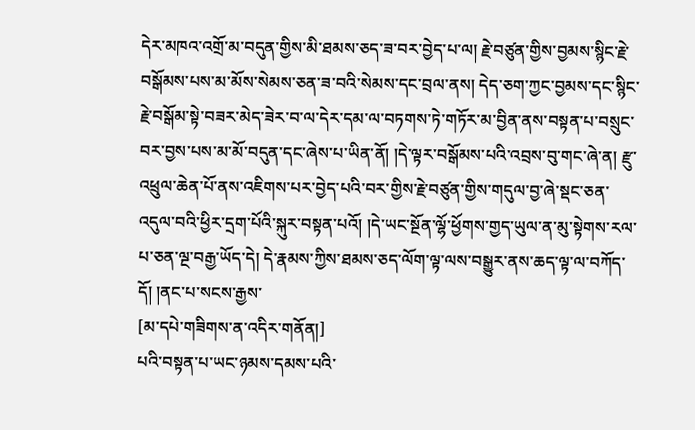དེར་མཁའ་འགྲོ་མ་བདུན་གྱིས་མི་ཐམས་ཅད་ཟ་བར་བྱེད་པ་ལ། རྗེ་བཙུན་གྱིས་བྱམས་སྙིང་རྗེ་བསྒོམས་པས་མ་མོས་སེམས་ཅན་ཟ་བའི་སེམས་དང་བྲལ་ནས། དེད་ཅག་ཀྱང་བྱམས་དང་སྙིང་རྗེ་བསྒོམ་སྟེ་བཟར་མེད་ཟེར་བ་ལ་དེར་དམ་ལ་བཏགས་ཏེ་གཏོར་མ་བྱིན་ནས་བསྟན་པ་བསྲུང་བར་བྱས་པས་མ་མོ་བདུན་དང་ཞེས་པ་ཡིན་ནོ། །དེ་ལྟར་བསྒོམས་པའི་འབྲས་བུ་གང་ཞེ་ན། རྫུ་འཕྲུལ་ཆེན་པོ་ནས་འཇིགས་པར་བྱེད་པའི་བར་གྱིས་རྗེ་བཙུན་གྱིས་གདུལ་བྱ་ཞེ་སྡང་ཅན་འདུལ་བའི་ཕྱིར་དྲག་པོའི་སྐུར་བསྟན་པའོ། །དེ་ཡང་སྔོན་ལྷོ་ཕྱོགས་གྱད་ཡུལ་ན་མུ་སྟེགས་རལ་པ་ཅན་ལྔ་བརྒྱ་ཡོད་དེ། དེ་རྣམས་ཀྱིས་ཐམས་ཅད་ལོག་ལྟ་ལས་བསྒྱུར་ནས་ཆད་ལྟ་ལ་བཀོད་དོ། །ནང་པ་སངས་རྒྱས་
[མ་དཔེ་གཟིགས་ན་འདིར་གནོན།]
པའི་བསྟན་པ་ཡང་ཉམས་དམས་པའི་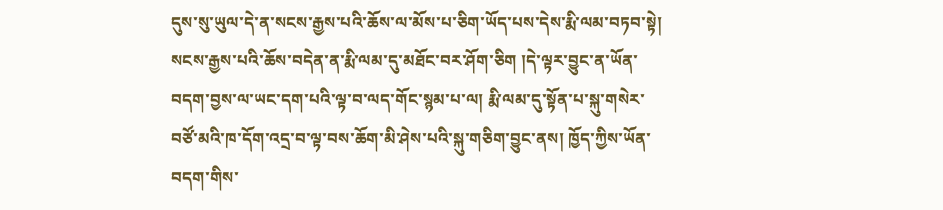དུས་སུ་ཡུལ་དེ་ན་སངས་རྒྱས་པའི་ཆོས་ལ་མོས་པ་ཅིག་ཡོད་པས་དེས་རྨི་ལམ་བཏབ་སྟེ། སངས་རྒྱས་པའི་ཆོས་བདེན་ན་རྨི་ལམ་དུ་མཐོང་བར་ཤོག་ཅིག །དེ་ལྟར་བྱུང་ན་ཡོན་བདག་བྱས་ལ་ཡང་དག་པའི་ལྟ་བ་ལད་གོང་སྙམ་པ་ལ། རྨི་ལམ་དུ་སྟོན་པ་སྐུ་གསེར་བཙོ་མའི་ཁ་དོག་འདྲ་བ་ལྟ་བས་ཆོག་མི་ཤེས་པའི་སྐུ་གཅིག་བྱུང་ནས། ཁྱོད་ཀྱིས་ཡོན་བདག་གིས་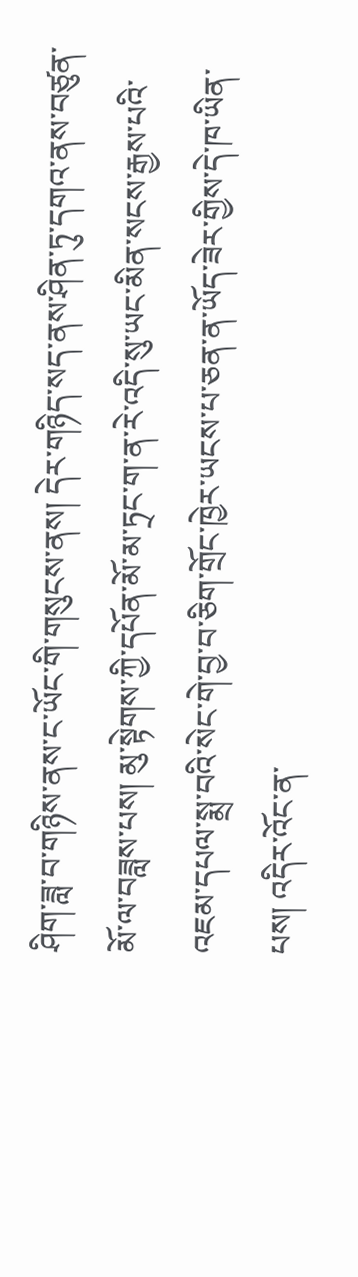ཤིག་ཟླ་བ་གཉིས་ནས་ང་ཡོང་གི་གསུངས་ནས། དེར་གཉིད་སད་ནས་ཤིན་ཏུ་དགའ་ནས་བཙུན་མོ་ལ་བཟླས་པས། མུ་སྟེགས་ཀྱི་དཔོན་མོ་མ་ཏྲང་ག་ན་རེ་འདི་སུ་ཡང་མིན་སངས་རྒྱས་པའི་འཇམ་དཔལ་སྨྲ་བའི་སེང་གེ་བྱ་བ་ཅིག་གྲོང་ཁྱེར་ཡངས་པ་ཅན་ན་ཡོད་ཟེར་གྱིས་དེ་ཁ་ཡིན་པས། འདིར་འོང་ན་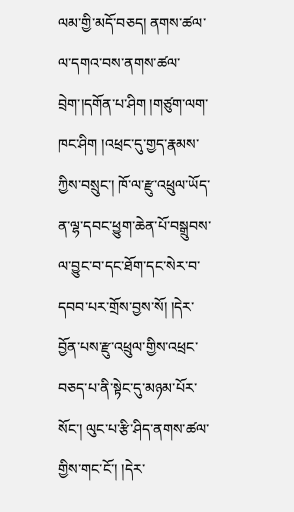ལམ་གྱི་མདོ་བཅད། ནགས་ཚལ་ལ་དགའ་བས་ནགས་ཚལ་བྲེག་།དགོན་པ་ཤིག །གཙུག་ལག་ཁང་ཤིག །འཕྲང་དུ་གྱད་རྣམས་ཀྱིས་བསྲུང་། ཁོ་ལ་རྫུ་འཕྲུལ་ཡོད་ན་ལྷ་དབང་ཕྱུག་ཆེན་པོ་བསྒྲུབས་ལ་བྱུང་བ་དང་ཐོག་དང་སེར་བ་དབབ་པར་གྲོས་བྱས་སོ། །དེར་བྱོན་པས་རྫུ་འཕྲུལ་གྱིས་འཕྲང་བཅད་པ་ནི་སྟེང་དུ་མཉམ་པོར་སོང་། ལུང་པ་རྩི་ཤིད་ནགས་ཚལ་གྱིས་གང་ངོ་། །དེར་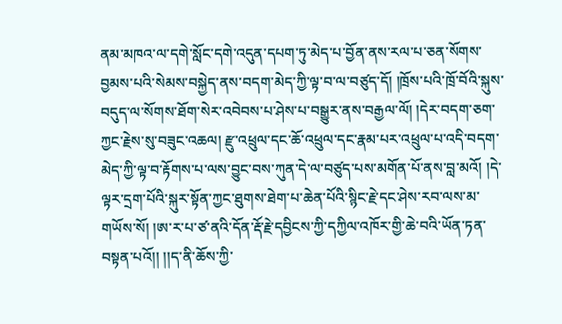ནམ་མཁའ་ལ་དགེ་སློང་དགེ་འདུན་དཔག་ཏུ་མེད་པ་བྱོན་ནས་རལ་པ་ཅན་སོགས་བྱམས་པའི་སེམས་བསྐྱེད་ནས་བདག་མེད་ཀྱི་ལྟ་བ་ལ་བཙུད་དོ། །ཁྲོས་པའི་ཁྲོ་བོའི་སྐུས་བདུད་ལ་སོགས་ཐོག་སེར་འབེབས་པ་ཤེས་པ་བསྒྱུར་ནས་བརྒྱལ་ལོ། །དེར་བདག་ཅག་ཀྱང་རྗེས་སུ་བཟུང་འཆལ། རྫུ་འཕྲུལ་དང་ཆོ་འཕྲུལ་དང་རྣམ་པར་འཕྲུལ་པ་འདི་བདག་མེད་ཀྱི་ལྟ་བ་རྟོགས་པ་ལས་བྱུང་བས་ཀུན་དེ་ལ་བཙུད་པས་མགོན་པོ་ནས་བླ་མའོ། །དེ་ལྟར་དྲག་པོའི་སྐུར་སྟོན་ཀྱང་ཐུགས་ཐེག་པ་ཆེན་པོའི་སྙིང་རྗེ་དང་ཤེས་རབ་ལས་མ་གཡོས་སོ། །ཨ་ར་པ་ཙ་ནའི་དོན་རྡོ་རྗེ་དབྱིངས་ཀྱི་དཀྱིལ་འཁོར་གྱི་ཆེ་བའི་ཡོན་ཏན་བསྟན་པའོ།། །།ད་ནི་ཆོས་ཀྱི་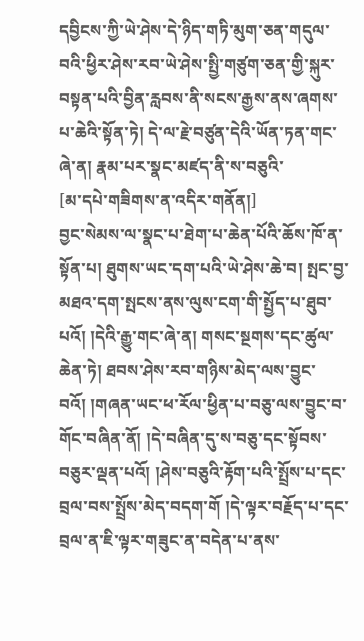དབྱིངས་ཀྱི་ཡེ་ཤེས་དེ་ཉིད་གཏི་མུག་ཅན་གདུལ་བའི་ཕྱིར་ཤེས་རབ་ཡེ་ཤེས་སྤྱི་གཙུག་ཅན་གྱི་སྐུར་བསྟན་པའི་བྱིན་རླབས་ནི་སངས་རྒྱས་ནས་ཞགས་པ་ཆེའི་སྟོན་ཏེ། དེ་ལ་རྗེ་བཙུན་དེའི་ཡོན་ཏན་གང་ཞེ་ན། རྣམ་པར་སྣང་མཛད་ནི་ས་བཅུའི་
[མ་དཔེ་གཟིགས་ན་འདིར་གནོན།]
བྱང་སེམས་ལ་སྣང་པ་ཐེག་པ་ཆེན་པོའི་ཆོས་ཁོ་ན་སྟོན་པ། ཐུགས་ཡང་དག་པའི་ཡེ་ཤེས་ཆེ་བ། སྤང་བྱ་མཐའ་དག་སྤངས་ནས་ལུས་ངག་གི་སྤྱོད་པ་ཐུབ་པའོ། །དེའི་རྒྱུ་གང་ཞེ་ན། གསང་སྔགས་དང་ཚུལ་ཆེན་ཏེ། ཐབས་ཤེས་རབ་གཉིས་མེད་ལས་བྱུང་བའོ། །གཞན་ཡང་ཕ་རོལ་ཕྱིན་པ་བཅུ་ལས་བྱུང་བ་གོང་བཞིན་ནོ། །དེ་བཞིན་དུ་ས་བཅུ་དང་སྟོབས་བཅུར་ལྡན་པའོ། །ཤེས་བཅུའི་རྟོག་པའི་སྤྲོས་པ་དང་བྲལ་བས་སྤྲོས་མེད་བདག་གོ །དེ་ལྟར་བརྗོད་པ་དང་བྲལ་ན་ཇི་ལྟར་གཟུང་ན་བདེན་པ་ནས་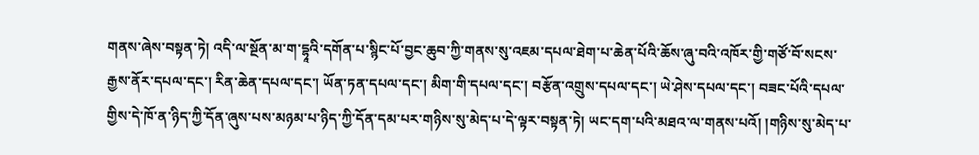གནས་ཞེས་བསྟན་ཏེ། འདི་ལ་སྔོན་མ་ག་དྷཱའི་དགོན་པ་སྙིང་པོ་བྱང་ཆུབ་ཀྱི་གནས་སུ་འཇམ་དཔལ་ཐེག་པ་ཆེན་པོའི་ཆོས་ཞུ་བའི་འཁོར་གྱི་གཙོ་བོ་སངས་རྒྱས་ནོར་དཔལ་དང་། རིན་ཆེན་དཔལ་དང་། ཡོན་ཏན་དཔལ་དང་། མིག་གི་དཔལ་དང་། བརྩོན་འགྲུས་དཔལ་དང་། ཡེ་ཤེས་དཔལ་དང་། བཟང་པོའི་དཔལ་གྱིས་དེ་ཁོ་ན་ཉིད་ཀྱི་དོན་ཞུས་པས་མཉམ་པ་ཉིད་ཀྱི་དོན་དམ་པར་གཉིས་སུ་མེད་པ་དེ་ལྟར་བསྟན་ཏེ། ཡང་དག་པའི་མཐའ་ལ་གནས་པའོ། །གཉིས་སུ་མེད་པ་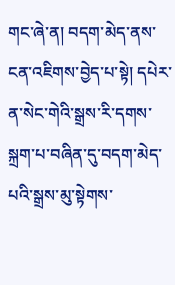གང་ཞེ་ན། བདག་མེད་ནས་ངན་འཇིགས་བྱེད་པ་སྟེ། དཔེར་ན་སེང་གེའི་སྒྲས་རི་དགས་སྐྲག་པ་བཞིན་དུ་བདག་མེད་པའི་སྒྲས་མུ་སྟེགས་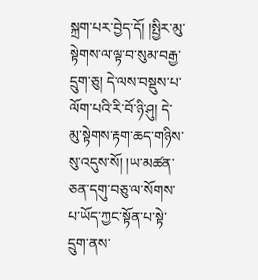སྐྲག་པར་བྱེད་དོ། །སྤྱིར་མུ་སྟེགས་ལ་ལྟ་བ་སུམ་བརྒྱ་དྲུག་ཅུ། དེ་ལས་བསྡུས་པ་ལོག་པའི་རི་བོ་ཉི་ཤུ། དེ་མུ་སྟེགས་རྟག་ཆད་གཉིས་སུ་འདུས་སོ། །ཡ་མཚན་ཅན་དགུ་བཅུ་ལ་སོགས་པ་ཡོད་ཀྱང་སྟོན་པ་སྟེ་དྲུག་ནས་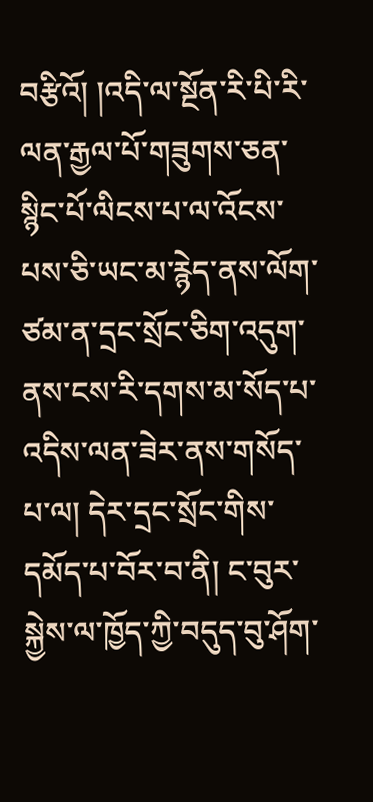བརྩིའོ། །འདི་ལ་སྔོན་རི་པི་རི་ལན་རྒྱལ་པོ་གཟུགས་ཅན་སྙིང་པོ་ལིངས་པ་ལ་འོངས་པས་ཅི་ཡང་མ་རྙེད་ནས་ལོག་ཙམ་ན་དྲང་སྲོང་ཅིག་འདུག་ནས་ངས་རི་དགས་མ་སོད་པ་འདིས་ལན་ཟེར་ནས་གསོད་པ་ལ། དེར་དྲང་སྲོང་གིས་དམོད་པ་བོར་བ་ནི། ང་བུར་སྐྱེས་ལ་ཁྱོད་ཀྱི་བདུད་བུ་ཤོག་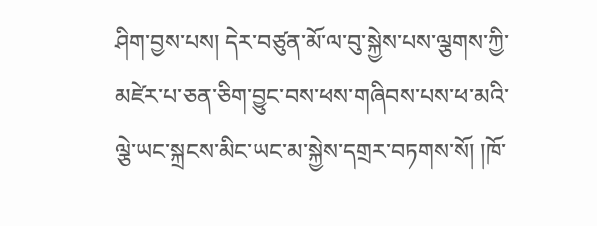ཤིག་བྱས་པས། དེར་བཙུན་མོ་ལ་བུ་སྐྱེས་པས་ལྕགས་ཀྱི་མཛེར་པ་ཅན་ཅིག་བྱུང་བས་ཕས་གཞིབས་པས་ཕ་མའི་ལྕེ་ཡང་སྐྲངས་མིང་ཡང་མ་སྐྱེས་དགྲར་བཏགས་སོ། །ཁོ་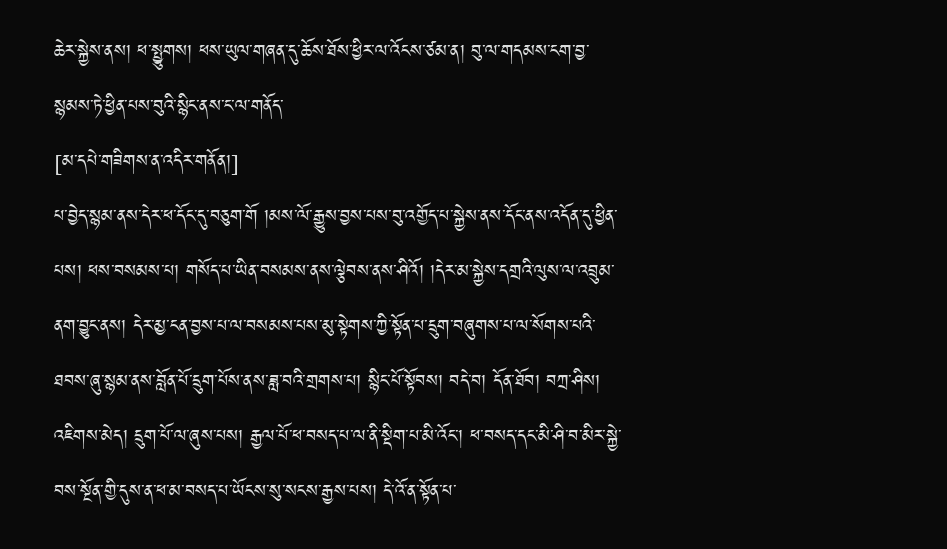ཆེར་སྐྱེས་ནས། ཕ་སྤྱུགས། ཕས་ཡུལ་གཞན་དུ་ཆོས་ཐོས་ཕྱིར་ལ་འོངས་ཙམ་ན། བུ་ལ་གདམས་ངག་བྱ་སྙམས་ཏེ་ཕྱིན་པས་བུའི་སྙིང་ནས་ང་ལ་གནོད་
[མ་དཔེ་གཟིགས་ན་འདིར་གནོན།]
པ་བྱེད་སྙམ་ནས་དེར་ཕ་དོང་དུ་བཅུག་གོ །མས་ལོ་རྒྱུས་བྱས་པས་བུ་འགྱོད་པ་སྐྱེས་ནས་དོང་ནས་འདོན་དུ་ཕྱིན་པས། ཕས་བསམས་པ། གསོད་པ་ཡིན་བསམས་ནས་ལྕེབས་ནས་ཤིའོ། །དེར་མ་སྐྱེས་དགྲའི་ལུས་ལ་འབྲུམ་ནག་བྱུང་ནས། དེར་མྱ་ངན་བྱས་པ་ལ་བསམས་པས་མུ་སྟེགས་ཀྱི་སྟོན་པ་དྲུག་བཞུགས་པ་ལ་སོགས་པའི་ཐབས་ཞུ་སྙམ་ནས་བློན་པོ་དྲུག་པོས་ནས་ཟླ་བའི་གྲགས་པ། སྙིང་པོ་སྟོབས། བདེ་བ། དོན་ཐོབ། བཀྲ་ཤིས། འཇིགས་མེད། དྲུག་པོ་ལ་ཞུས་པས། རྒྱལ་པོ་ཕ་བསད་པ་ལ་ནི་སྡིག་པ་མི་འོང་། ཕ་བསད་དང་མི་ཤི་བ་མིར་སྐྱེ་བས་སྔོན་གྱི་དུས་ན་ཕ་མ་བསད་པ་ཡོངས་སུ་སངས་རྒྱས་པས། དེ་འོ་ན་སྟོན་པ་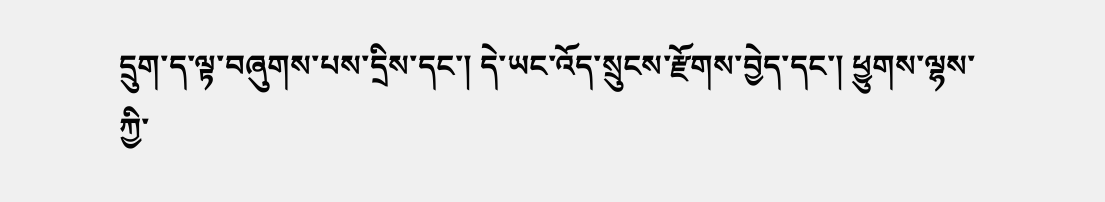དྲུག་ད་ལྟ་བཞུགས་པས་དྲིས་དང་། དེ་ཡང་འོད་སྲུངས་རྫོགས་བྱེད་དང་། ཕྱུགས་ལྷས་ཀྱི་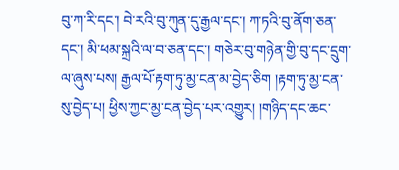བུ་ཀ་རི་དང་། བེ་རའི་བུ་ཀུན་དུ་རྒྱལ་དང་། ཀ་ཏའི་བུ་ནོག་ཅན་དང་། མི་ཕམ་སྐྲའི་ལ་བ་ཅན་དང་། གཅེར་བུ་གཉེན་གྱི་བུ་དང་དྲུག་ལ་ཞུས་པས། རྒྱལ་པོ་རྟག་ཏུ་མྱ་ངན་མ་བྱེད་ཅིག །རྟག་ཏུ་མྱ་ངན་སུ་བྱེད་པ། ཕྱིས་ཀྱང་མྱ་ངན་བྱེད་པར་འགྱུར། །གཉིད་དང་ཆང་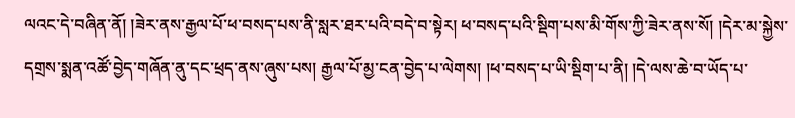ལའང་དེ་བཞིན་ནོ། །ཟེར་ནས་རྒྱལ་པོ་ཕ་བསད་པས་ནི་སླར་ཐར་པའི་བདེ་བ་སྟེར། ཕ་བསད་པའི་སྡིག་པས་མི་གོས་ཀྱི་ཟེར་ནས་སོ། །དེར་མ་སྐྱེས་དགྲས་སྨན་འཚོ་བྱེད་གཞོན་ནུ་དང་ཕྲད་ནས་ཞུས་པས། རྒྱལ་པོ་མྱ་ངན་བྱེད་པ་ལེགས། །ཕ་བསད་པ་ཡི་སྡིག་པ་ནི། །དེ་ལས་ཆེ་བ་ཡོད་པ་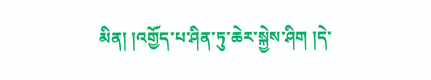མིན། །འགྱོད་པ་ཤིན་ཏུ་ཆེར་སྐྱེས་ཤིག །དེ་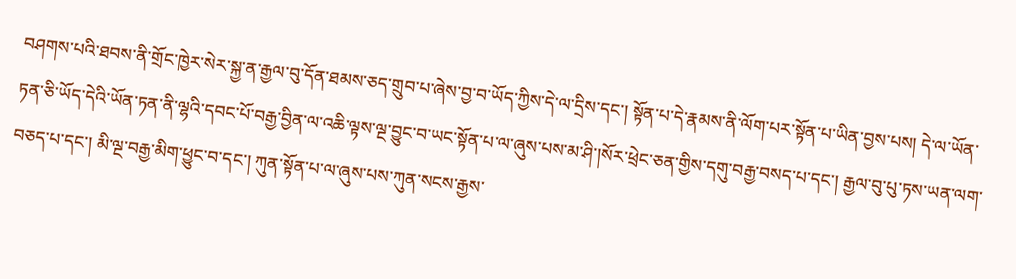བཤགས་པའི་ཐབས་ནི་གྲོང་ཁྱེར་སེར་སྐྱ་ན་རྒྱལ་བུ་དོན་ཐམས་ཅད་གྲུབ་པ་ཞེས་བྱ་བ་ཡོད་ཀྱིས་དེ་ལ་དྲིས་དང་། སྟོན་པ་དེ་རྣམས་ནི་ལོག་པར་སྟོན་པ་ཡིན་བྱས་པས། དེ་ལ་ཡོན་ཏན་ཅི་ཡོད་དེའི་ཡོན་ཏན་ནི་ལྷའི་དབང་པོ་བརྒྱ་བྱིན་ལ་འཆི་ལྟས་ལྔ་བྱུང་བ་ཡང་སྟོན་པ་ལ་ཞུས་པས་མ་ཤི་།སོར་ཕྲེང་ཅན་གྱིས་དགུ་བརྒྱ་བསད་པ་དང་། རྒྱལ་བུ་པུ་ཏས་ཡན་ལག་བཅད་པ་དང་། མི་ལྔ་བརྒྱ་མིག་ཕྱུང་བ་དང་། ཀུན་སྟོན་པ་ལ་ཞུས་པས་ཀུན་སངས་རྒྱས་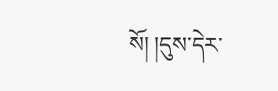སོ། །དུས་དེར་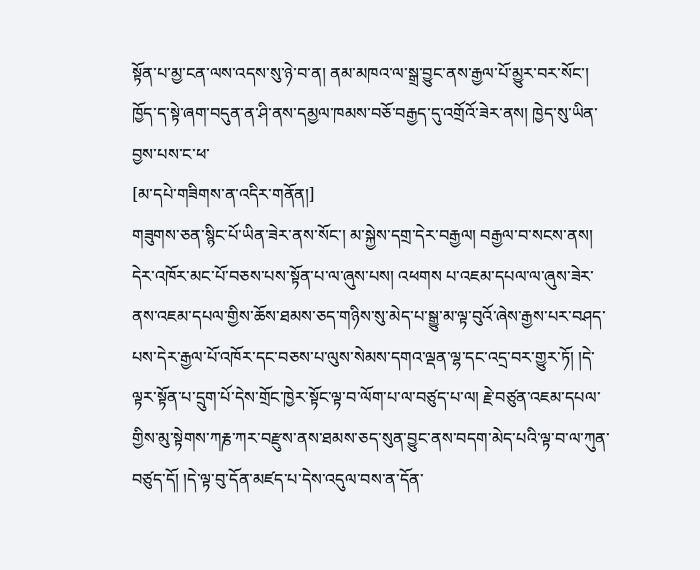སྟོན་པ་མྱ་ངན་ལས་འདས་སུ་ཉེ་བ་ན། ནམ་མཁའ་ལ་སྒྲ་བྱུང་ནས་རྒྱལ་པོ་མྱུར་བར་སོང་། ཁྱོད་ད་སྟེ་ཞག་བདུན་ན་ཤི་ནས་དམྱལ་ཁམས་བཅོ་བརྒྱད་དུ་འགྲོའོ་ཟེར་ནས། ཁྱེད་སུ་ཡིན་བྱས་པས་ང་ཕ་
[མ་དཔེ་གཟིགས་ན་འདིར་གནོན།]
གཟུགས་ཅན་སྙིང་པོ་ཡིན་ཟེར་ནས་སོང་། མ་སྐྱེས་དགྲ་དེར་བརྒྱལ། བརྒྱལ་བ་སངས་ནས། དེར་འཁོར་མང་པོ་བཅས་པས་སྟོན་པ་ལ་ཞུས་པས། འཕགས པ་འཇམ་དཔལ་ལ་ཞུས་ཟེར་ནས་འཇམ་དཔལ་གྱིས་ཆོས་ཐམས་ཅད་གཉིས་སུ་མེད་པ་སྒྱུ་མ་ལྟ་བུའོ་ཞེས་རྒྱས་པར་བཤད་པས་དེར་རྒྱལ་པོ་འཁོར་དང་བཅས་པ་ལུས་སེམས་དགའ་ལྡན་ལྷ་དང་འདྲ་བར་གྱུར་ཏོ། །དེ་ལྟར་སྟོན་པ་དྲུག་པོ་དེས་གྲོང་ཁྱེར་སྟོང་ལྟ་བ་ལོག་པ་ལ་བཙུད་པ་ལ། རྗེ་བཙུན་འཇམ་དཔལ་གྱིས་མུ་སྟེགས་ཀརྞ་ཀར་བརྫུས་ནས་ཐམས་ཅད་སུན་བྱུང་ནས་བདག་མེད་པའི་ལྟ་བ་ལ་ཀུན་བཙུད་དོ། །དེ་ལྟ་བུ་དོན་མཛད་པ་དེས་འདུལ་བས་ན་དོན་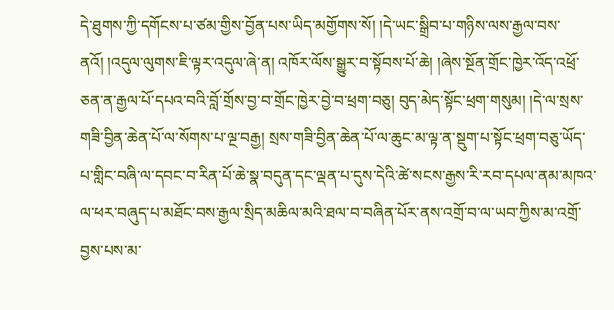དེ་ཐུགས་ཀྱི་དགོངས་པ་ཙམ་གྱིས་བྱོན་པས་ཡིད་མགྱོགས་སོ། །དེ་ཡང་སྒྲིབ་པ་གཉིས་ལས་རྒྱལ་བས་ནའོ། །འདུལ་ལུགས་ཇི་ལྟར་འདུལ་ཞེ་ན། འཁོར་ལོས་སྒྱུར་བ་སྟོབས་པོ་ཆེ། །ཞེས་སྔོན་གྲོང་ཁྱེར་འོད་འཕྲོ་ཅན་ན་རྒྱལ་པོ་དཔའ་བའི་བློ་གྲོས་བྱ་བ་གྲོང་ཁྱེར་བྱེ་བ་ཕྲག་བཅུ། བུད་མེད་སྟོང་ཕྲག་གསུམ། །དེ་ལ་སྲས་གཟི་བྱིན་ཆེན་པོ་ལ་སོགས་པ་ལྔ་བརྒྱ། སྲས་གཟི་བྱིན་ཆེན་པོ་ལ་ཆུང་མ་ལྟ་ན་སྡུག་པ་སྟོང་ཕྲག་བཅུ་ཡོད་པ་གླིང་བཞི་ལ་དབང་བ་རིན་པོ་ཆེ་སྣ་བདུན་དང་ལྡན་པ་དུས་དེའི་ཚེ་སངས་རྒྱས་རི་རབ་དཔལ་ནམ་མཁའ་ལ་ཕར་བཞུད་པ་མཐོང་བས་རྒྱལ་སྲིད་མཆིལ་མའི་ཐལ་བ་བཞིན་པོར་ནས་འགྲོ་བ་ལ་ཡབ་ཀྱིས་མ་འགྲོ་བྱས་པས་མ་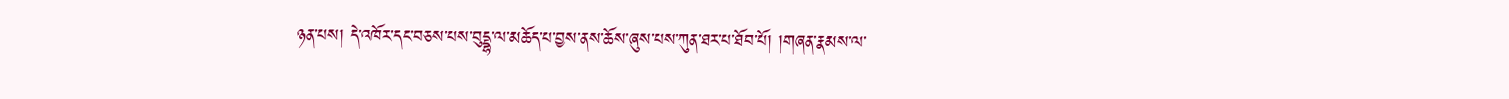ཉན་པས། དེ་འཁོར་དང་བཅས་པས་བུདྡྷ་ལ་མཆོད་པ་བྱས་ནས་ཆོས་ཞུས་པས་ཀུན་ཐར་པ་ཐོབ་པོ། །གཞན་རྣམས་ལ་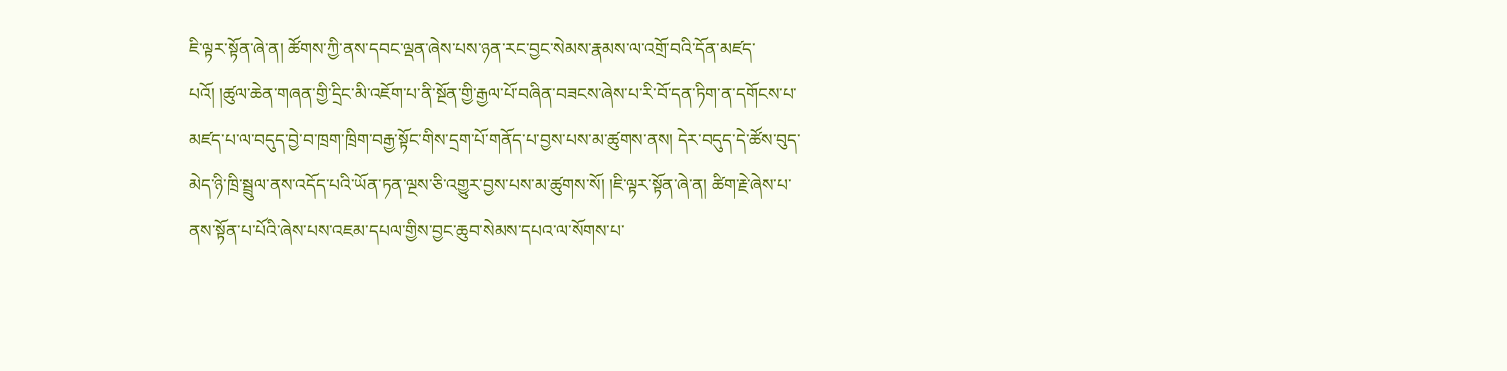ཇི་ལྟར་སྟོན་ཞེ་ན། ཚོགས་ཀྱི་ནས་དབང་ལྡན་ཞེས་པས་ཉན་རང་བྱང་སེམས་རྣམས་ལ་འགྲོ་བའི་དོན་མཛད་པའོ། །ཚུལ་ཆེན་གཞན་གྱི་དྲིང་མི་འཇོག་པ་ནི་སྔོན་གྱི་རྒྱལ་པོ་བཞིན་བཟངས་ཞེས་པ་རི་བོ་དན་ཏིག་ན་དགོངས་པ་མཛད་པ་ལ་བདུད་བྱེ་བ་ཁྲག་ཁྲིག་བརྒྱ་སྟོང་གིས་དྲག་པོ་གནོད་པ་བྱས་པས་མ་ཚུགས་ནས། དེར་བདུད་དེ་ཚོས་བུད་མེད་ཉི་ཁྲི་སྦྲུལ་ནས་འདོད་པའི་ཡོན་ཏན་ལྔས་ཅི་འགྱུར་བྱས་པས་མ་ཚུགས་སོ། །ཇི་ལྟར་སྟོན་ཞེ་ན། ཚིག་རྗེ་ཞེས་པ་ནས་སྟོན་པ་པོའི་ཞེས་པས་འཇམ་དཔལ་གྱིས་བྱང་ཆུབ་སེམས་དཔའ་ལ་སོགས་པ་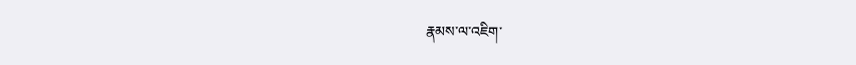རྣམས་ལ་འཇིག་